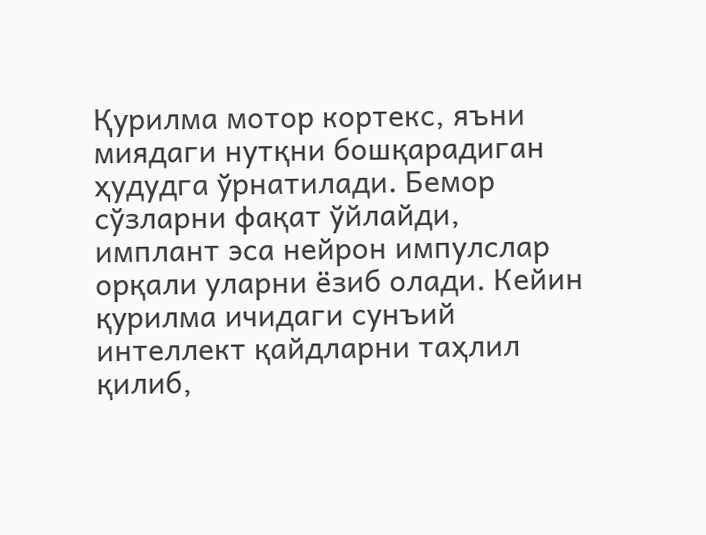Қурилма мотор кортекс, яъни миядаги нутқни бошқарадиган ҳудудга ўрнатилади. Бемор сўзларни фақат ўйлайди, имплант эса нейрон импулслар орқали уларни ёзиб олади. Кейин қурилма ичидаги сунъий интеллект қайдларни таҳлил қилиб,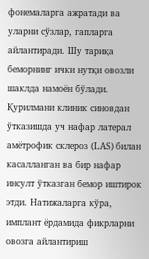фонемаларга ажратади ва уларни сўзлар, гапларга айлантиради. Шу тариқа беморнинг ички нутқи овозли шаклда намоён бўлади.
Қурилмани клиник синовдан ўтказишда уч нафар латерал амётрофик склероз (LAS) билан касалланган ва бир нафар инсулт ўтказган бемор иштирок этди. Натижаларга кўра, имплант ёрдамида фикрларни овозга айлантириш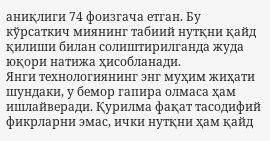аниқлиги 74 фоизгача етган. Бу кўрсаткич миянинг табиий нутқни қайд қилиши билан солиштирилганда жуда юқори натижа ҳисобланади.
Янги технологиянинг энг муҳим жиҳати шундаки, у бемор гапира олмаса ҳам ишлайверади. Қурилма фақат тасодифий фикрларни эмас, ички нутқни ҳам қайд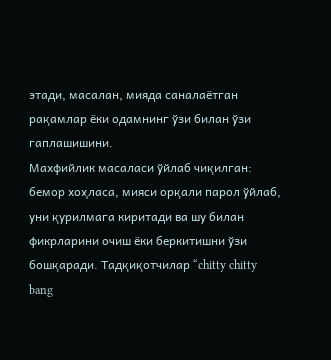этади, масалан, мияда саналаётган рақамлар ёки одамнинг ўзи билан ўзи гаплашишини.
Махфийлик масаласи ўйлаб чиқилган: бемор хоҳласа, мияси орқали парол ўйлаб, уни қурилмага киритади ва шу билан фикрларини очиш ёки беркитишни ўзи бошқаради. Тадқиқотчилар “chitty chitty bang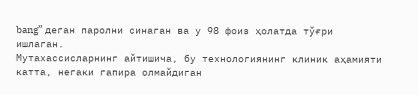bang” деган паролни синаган ва у 98 фоиз ҳолатда тўғри ишлаган.
Мутахассисларнинг айтишича, бу технологиянинг клиник аҳамияти катта, негаки гапира олмайдиган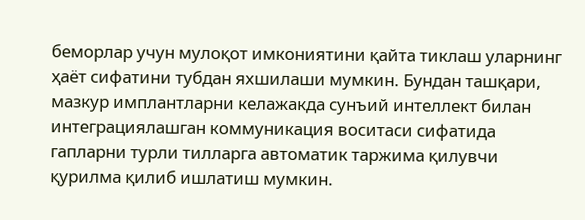беморлар учун мулоқот имкониятини қайта тиклаш уларнинг ҳаёт сифатини тубдан яхшилаши мумкин. Бундан ташқари, мазкур имплантларни келажакда сунъий интеллект билан интеграциялашган коммуникация воситаcи сифатида гапларни турли тилларга автоматик таржима қилувчи қурилма қилиб ишлатиш мумкин.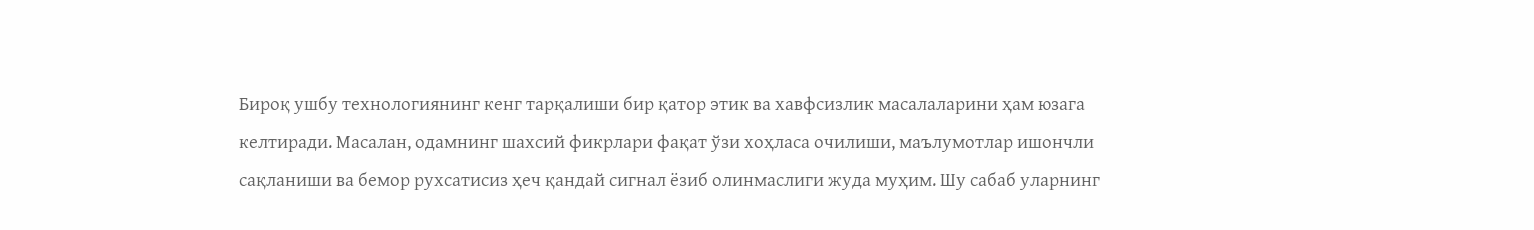Бироқ ушбу технологиянинг кенг тарқалиши бир қатор этик ва хавфсизлик масалаларини ҳам юзага келтиради. Масалан, одамнинг шахсий фикрлари фақат ўзи хоҳласа очилиши, маълумотлар ишончли сақланиши ва бемор рухсатисиз ҳеч қандай сигнал ёзиб олинмаслиги жуда муҳим. Шу сабаб уларнинг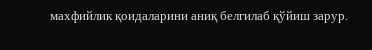махфийлик қоидаларини аниқ белгилаб қўйиш зарур.